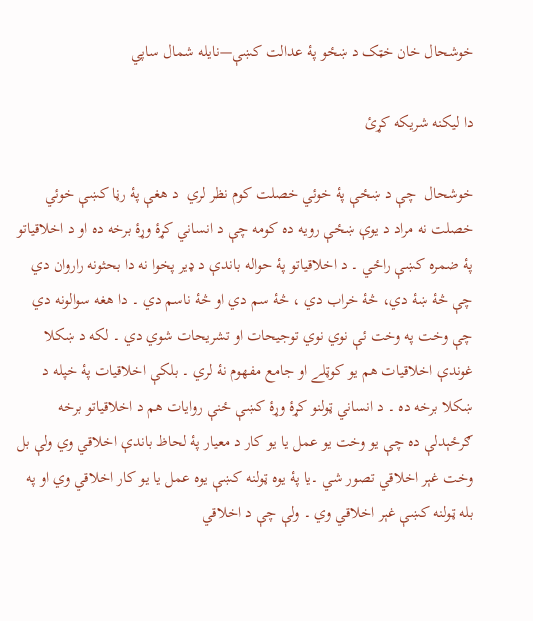خوشحال خان خټک د ښځو پۀ عدالت کښې—نايله شمال ساپي

دا ليکنه شريکه کړئ

خوشحال  چې د ښځې پۀ خوئي خصلت کوم نظر لري  د هغې پۀ رڼا کښې خوئي خصلت نه مراد د يوې ښځې رويه ده کومه چې د انساني کړۀ وړۀ برخه ده او د اخلاقياتو پۀ ضمره کښې راځي ۔ د اخلاقياتو پۀ حواله باندې د ډير پخوا نه دا بحثونه راروان دي چې څۀ ښۀ دي، څۀ خراب دي ، څۀ سم دي او څۀ ناسم دي ۔ دا هغه سوالونه دي چې وخت په وخت ئې نوي نوي توجيحات او تشريحات شوي دي ۔ لکه د ښکلا غوندې اخلاقيات هم يو کوټلے او جامع مفهوم نۀ لري ۔ بلکې اخلاقيات پۀ خپله د ښکلا برخه ده ۔ د انساني ټولنو کړۀ وړۀ کښې ځنې روايات هم د اخلاقياتو برخه ګرځېدلې ده چې يو وخت يو عمل يا يو کار د معيار پۀ لحاظ باندې اخلاقي وي ولې بل وخت غېر اخلاقي تصور شي ۔يا پۀ يوه ټولنه کښې يوه عمل يا يو کار اخلاقي وي او په بله ټولنه کښې غېر اخلاقي وي ۔ ولې چې د اخلاقي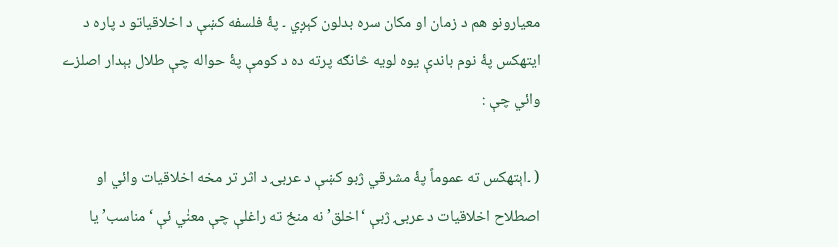معيارونو هم د زمان او مکان سره بدلون کېږي ۔ پۀ فلسفه کښې د اخلاقياتو د پاره د ايتهکس پۀ نوم باندې يوه لويه څانګه پرته ده د کومې پۀ حواله چې طلال بېدار اصلزے وائي چې :

( ۔اېتهکس ته عموماً پۀ مشرقي ژبو کښې د عربۍ د اثر تر مخه اخلاقيات وائي او اصطلاح اخلاقيات د عربۍ ژبې ‘اخلق’ نه منځ ته راغلې چې معنٰي ئې ‘مناسب’ يا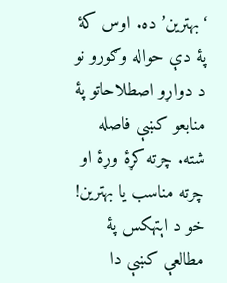‘بهترين’ ده. اوس کۀ پۀ دې حواله وګورو نو د دواړو اصطلاحاتو پۀ منابعو کښې فاصله شته. چرته کړۀ وړۀ او چرته مناسب يا بهترين! خو د اېتهکس پۀ مطالعې کښې دا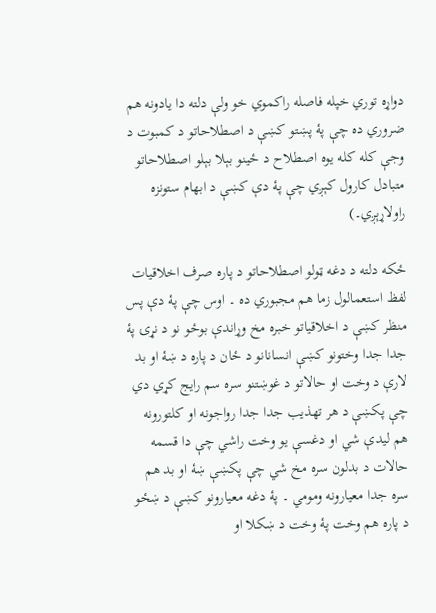دواړه توري خپله فاصله راکموي خو ولې دلته دا يادونه هم ضروري ده چې پۀ پښتو کښې د اصطلاحاتو د کمبوت د وجې کله کله يوه اصطلاح د ځینو بېلا بېلو اصطلاحاتو متبادل کارول کېږي چې پۀ دې کښې د ابهام ستونزه راولاړېږي۔)

ځکه دلته د دغه ټولو اصطلاحاتو د پاره صرف اخلاقيات لفظ استعمالول زما هم مجبوري ده ۔ اوس چې پۀ دې پس منظر کښې د اخلاقياتو خبره مخ وړاندې بوځو نو د نړۍ پۀ جدا جدا وختونو کښې انسانانو د ځان د پاره د ښۀ او بد لارې د وخت او حالاتو د غوښتنو سره سم رايج کړي دي چې پکښې د هر تهذيب جدا جدا رواجونه او کلتورونه هم ليدې شي او دغسې يو وخت راشي چې دا قسمه حالات د بدلون سره مخ شي چې پکښې ښۀ او بد هم سره جدا معيارونه ومومي ۔ پۀ دغه معيارونو کښې د ښځو د پاره هم وخت پۀ وخت د ښکلا او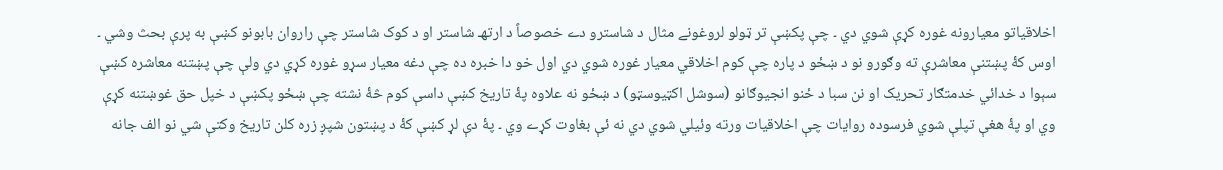اخلاقياتو معيارونه غوره کړې شوي دي ۔ چې پکښې تر ټولو لروغونے مثال د شاسترو دے خصوصاً د ارتهـ شاستر او د کوک شاستر چې راروان بابونو کښې به پرې بحث وشي ۔ اوس کۀ پښتنې معاشرې ته وګورو نو د ښځو د پاره چې کوم اخلاقي معيار غوره شوي دي اول خو دا خبره ده چې دغه معيار سړو غوره کړي دي ولې چې پښتنه معاشره کښې  سېوا د خدائي خدمتګار تحريک او نن سبا د ځنو انجيوګانو (سوشل اکټيوسټو) د ښځو نه علاوه پۀ تاريخ کښې داسې کوم څۀ نشته چې ښځو پکښې د خپل حق غوښتنه کړې وي او پۀ هغې تپلې شوي فرسوده روايات چې اخلاقيات ورته وئيلي شوي دي نه ئې بغاوت کړے وي ۔ پۀ دې لړ کښې کۀ د پښتون شپږ زره کلن تاريخ وکتې شي نو الف جانه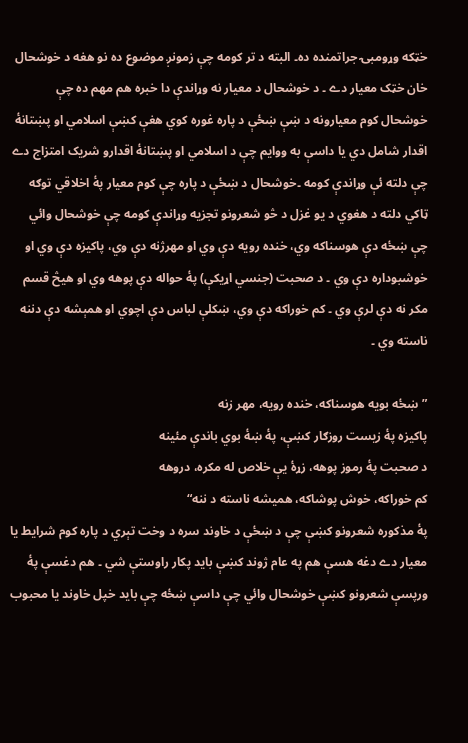خټکه وړومبۍ جراتمنده ده۔ البته د تر کومه چې زمونږ موضوع ده نو هغه د خوشحال خان خټک معيار دے ۔ د خوشحال د معيار نه وړاندې دا خبره هم مهم ده چې خوشحال کوم معيارونه د ښې ښځې د پاره غوره کوي هغې کښې اسلامي او پښتانۀ اقدار شامل دي يا داسې به ووايم چې د اسلامي او پښتانۀ اقدارو شريک امتزاج دے چې دلته ئې وړاندې کومه ۔خوشحال د ښځې د پاره چې کوم معيار پۀ اخلاقي توګه ټاکي دلته د هغوي د يو غزل د څو شعرونو تجزيه وړاندې کومه چې خوشحال وائي چې ښځه دې هوسناکه وي، خنده رويه دې وي او مهرژنه دې وي، پاکيزه دې وي او خوشبوداره دې وي ۔ د صحبت (جنسي اړيکې) پۀ حواله دې پوهه وي او هيڅ قسم مکر نه دې لرې وي ۔ کم خوراکه دې وي، ښکلې لباس دې اچوي او همېشه دې دننه ناسته وي ۔

”ښځه بويه هوسناکه، خنده رويه، مهر زنه
پاکيزه پۀ زيست روزګار کښې، پۀ ښۀ بوي باندې مئينه
د صحبت پۀ رموز پوهه، زړۀ يې خلاص له مکره، دروهه
کم خوراکه، خوش پوشاکه، هميشه ناسته د ننه“
پۀ مذکوره شعرونو کښې چې د ښځې د خاوند سره د وخت تېري د پاره کوم شرايط يا معيار دے دغه هسې هم په عام ژوند کښې بايد پکار راوستې شي ۔ هم دغسې پۀ ورپسې شعرونو کښې خوشحال وائي چې داسې ښځه چې بايد خپل خاوند يا محبوب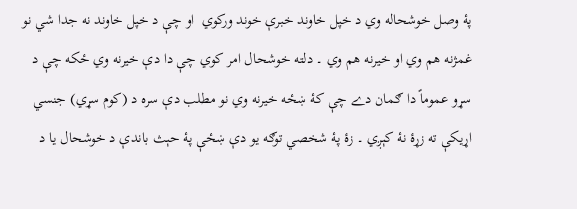پۀ وصل خوشحاله وي د خپل خاوند خبرې خوند ورکوي  او چې د خپل خاوند نه جدا شي نو غمژنه هم وي او خيرنه هم وي ۔ دلته خوشحال امر کوي چې دا دې خيرنه وي ځکه چې د سړو عموماً دا ګمان دے چې کۀ ښځه خيرنه وي نو مطلب دې سره د (کوم سړي) جنسي اړيکې ته زړۀ نۀ کېږي ۔ زۀ پۀ شخصي توګه يو دې ښځې پۀ حېث باندې د خوشحال يا د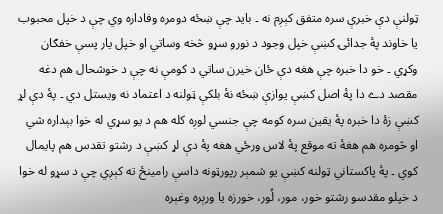ټولنې دې خبرې سره متفق کېږم نه ۔ بايد چې ښځه دومره وفاداره وي چې د خپل محبوب يا خاوند پۀ جدائۍ کښې خپل وجود د نورو سړو څخه وساتي او خپل يار پسې خفګان وکړي ۔ خو دا خبره چې هغه دې ځان خيرن ساتي د کومې نه چې د خوشحال هم دغه مقصد دے دا پۀ اصل کښې يوازې ښځه نۀ بلکې ټولنه د اعتماد نه ويستل دي ۔ پۀ دې لړ کښې زۀ دا خبره پۀ يقين سره کومه چې جنسي لوږه کله هم د يو سړي له خوا بېداره شي او څومره هم هغۀ ته موقع پۀ لاس ورځي هغه پۀ دې لړ کښې د رشتو تقدس هم پايمال کوي ۔ پۀ پاکستاني ټولنه کښې يو شمېر رپورټونه داسې رامينځ ته کېږي چې د سړو له خوا د خپلو مقدسو رشتو خور، مور، لُور، خورزه يا ورېره وغېره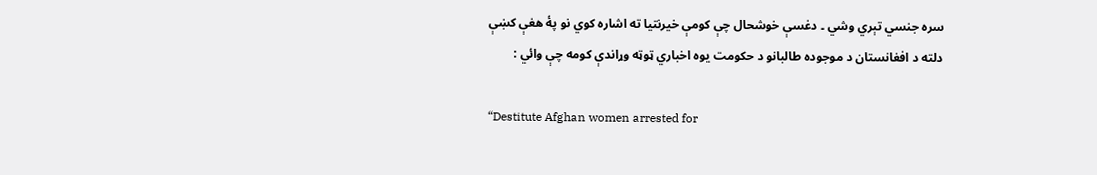سره جنسي تېري وشي ۔ دغسې خوشحال چې کومې خيرنتيا ته اشاره کوي نو پۀ هغې کښې دلته د افغانستان د موجوده طالبانو د حکومت يوه اخباري ټوټه وړاندې کومه چې وائي :

“Destitute Afghan women arrested for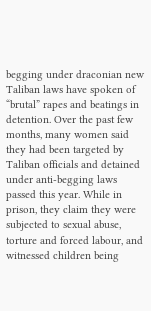begging under draconian new Taliban laws have spoken of “brutal” rapes and beatings in detention. Over the past few months, many women said they had been targeted by Taliban officials and detained under anti-begging laws passed this year. While in prison, they claim they were subjected to sexual abuse, torture and forced labour, and witnessed children being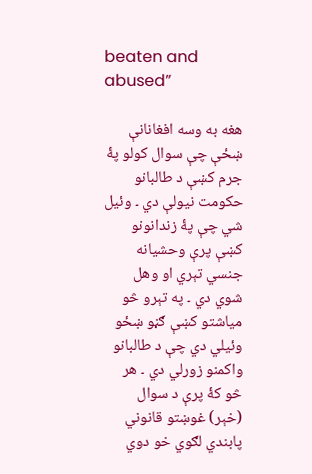beaten and abused”

هغه به وسه افغانانې ښځې چې سوال کولو پۀ جرم کښې د طالبانو حکومت نيولې دي ۔ وئيل شي چې پۀ زندانونو کښې پرې وحشيانه جنسي تېري او وهل شوي دي ۔ په تېرو څو مياشتو کښې ګڼو ښځو وئيلي دي چې د طالبانو واکمنو زورلي دي ۔ هر څو کۀ پرې د سوال (خېر) غوښتو قانوني پابندي لګوي خو دوي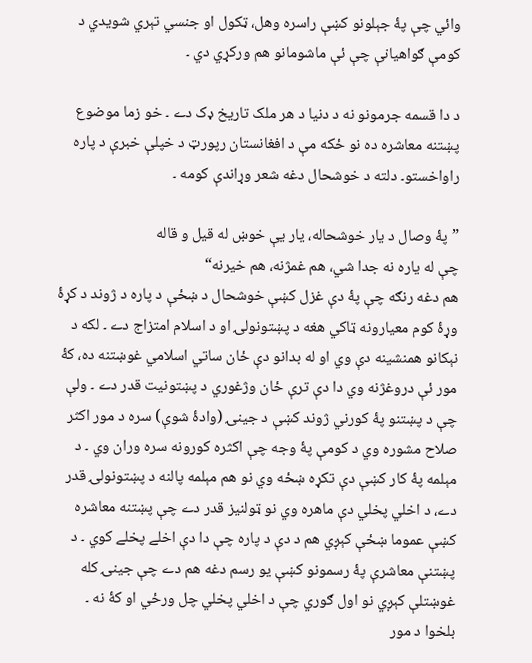وائي چې پۀ جېلونو کښې راسره وهل، ټکول او جنسي تېري شويدي د کومې ګواهيانې چې ئې ماشومانو هم ورکړي دي ۔

د دا قسمه جرمونو نه د دنيا د هر ملک تاريخ ډک دے ۔ خو زما موضوع پښتنه معاشره ده نو ځکه مې د افغانستان رپورټ د خپلې خبرې د پاره راواخستو۔ دلته د خوشحال دغه شعر وړاندې کومه ۔

”پۀ وصال د يار خوشحاله، يار يې خوښ له قيل و قاله
چې له ياره نه جدا شي، هم غمژنه، هم خيرنه“
هم دغه رنګه چې پۀ دې غزل کښې خوشحال د ښځې د پاره د ژوند د کړۀ وړۀ کوم معيارونه ټاکي هغه د پښتونولۍ او د اسلام امتزاج دے ۔ لکه د نېکانو همنشينه دې وي او له بدانو دې ځان ساتي اسلامي غوښتنه ده، کۀ مور ئې دروغژنه وي دا دې ترې ځان وژغوري د پښتونيت قدر دے ۔ ولې چې د پښتنو پۀ کورني ژوند کښې د جينۍ (وادۀ شوې) سره د مور اکثر صلاح مشوره وي د کومې پۀ وجه چې اکثره کورونه سره وران وي ۔ د مېلمه پۀ کار کښې دې تکړه ښځه وي نو هم مېلمه پالنه د پښتونولۍ قدر دے، د اخلي پخلي دې ماهره وي نو ټولنيز قدر دے چې پښتنه معاشره کښې عموما ښځې کېږي هم د دې د پاره چې دا دې اخلے پخلے کوي ۔ د پښتنې معاشرې پۀ رسمونو کښې يو رسم دغه هم دے چې جينۍ کله غوښتلې کېږي نو اول ګوري چې د اخلي پخلي چل ورځي او کۀ نه ۔ بلخوا د مور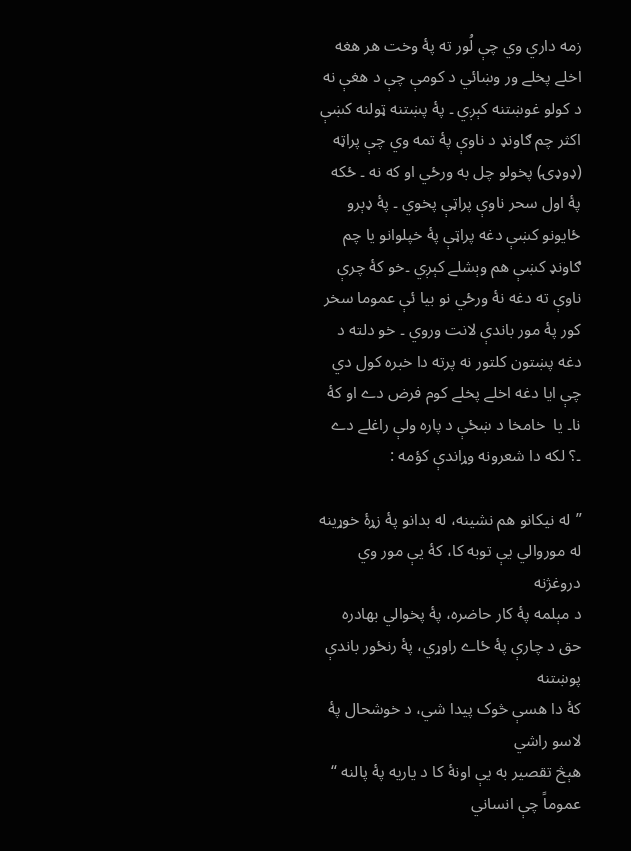زمه داري وي چې لُور ته پۀ وخت هر هغه اخلے پخلے ور وښائي د کومې چې د هغې نه د کولو غوښتنه کېږي ۔ پۀ پښتنه ټولنه کښې اکثر چم ګاونډ د ناوې پۀ تمه وي چې پراټه (ډوډۍ) پخولو چل به ورځي او که نه ۔ ځکه پۀ اول سحر ناوې پراټې پخوي ۔ پۀ ډېرو ځايونو کښې دغه پراټې پۀ خپلوانو يا چم ګاونډ کښې هم وېشلے کېږي ۔خو کۀ چرې ناوې ته دغه نۀ ورځي نو بيا ئې عموما سخر کور پۀ مور باندې لانت وروي ۔ خو دلته د دغه پښتون کلتور نه پرته دا خبره کول دي چې ايا دغه اخلے پخلے کوم فرض دے او کۀ نا۔ يا  خامخا د ښځې د پاره ولې راغلے دے ۔؟ لکه دا شعرونه وړاندې کؤمه :

”له نيکانو هم نشينه، له بدانو پۀ زړۀ خوړينه
له موروالي يې توبه کا، کۀ يې مور وي دروغژنه
د مېلمه پۀ کار حاضره، پۀ پخوالي بهادره
حق د چارې پۀ ځاے راوړي، پۀ رنځور باندې پوښتنه
کۀ دا هسې څوک پيدا شي، د خوشحال پۀ لاسو راشي
هېڅ تقصير به يې اونۀ کا د ياريه پۀ پالنه “
عموماً چې انساني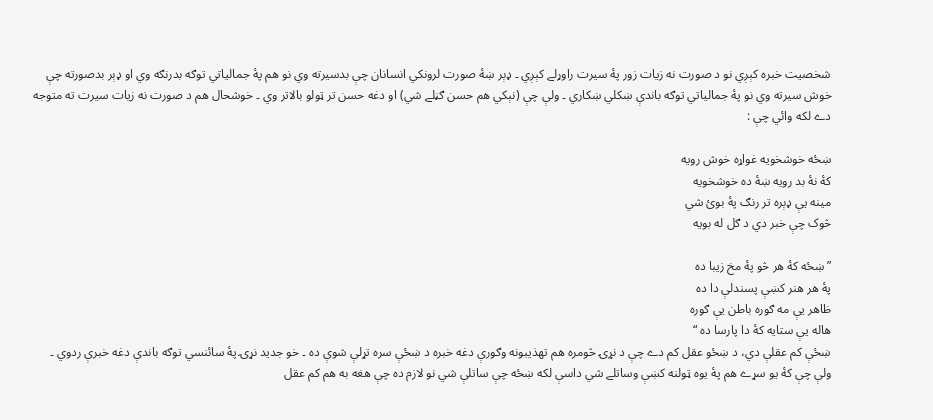شخصيت خبره کېږي نو د صورت نه زيات زور پۀ سيرت راوړلے کېږي ۔ ډېر ښۀ صورت لرونکي انسانان چې بدسيرته وي نو هم پۀ جمالياتي توګه بدرنګه وي او ډېر بدصورته چې خوش سيرته وي نو پۀ جمالياتي توګه باندې ښکلي ښکاري ۔ ولې چې (نېکي هم حسن ګڼلے شي) او دغه حسن تر ټولو بالاتر وي ۔ خوشحال هم د صورت نه زيات سيرت ته متوجه دے لکه وائي چې :

ښځه خوشخويه غواړه خوش رويه
کۀ نۀ بد رويه ښۀ ده خوشخويه
مينه يې ډېره تر رنګ پۀ بوئ شي
څوک چې خبر دي د ګل له بويه

”ښځه کۀ هر څو پۀ مخ زيبا ده
پۀ هر هنر کښې پسندلې دا ده
ظاهر يې مه ګوره باطن يې ګوره
هاله يې ستايه کۀ دا پارسا ده “
ښځې کم عقلې دي، د ښځو عقل کم دے چې د نړۍ څومره هم تهذيبونه وګورې دغه خبره د ښځې سره تړلې شوې ده ۔ خو جديد نړۍ پۀ سائنسي توګه باندې دغه خبرې ردوي ۔ ولې چې کۀ يو سړے هم پۀ يوه ټولنه کښې وساتلے شي داسې لکه ښځه چې ساتلې شي نو لازم ده چې هغه به هم کم عقل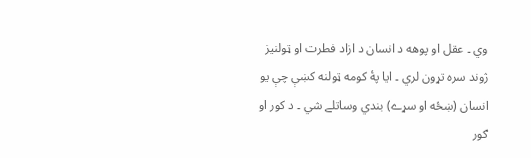وي ۔ عقل او پوهه د انسان د ازاد فطرت او ټولنيز ژوند سره تړون لري ۔ ايا پۀ کومه ټولنه کښې چې يو انسان (ښځه او سړے) بندي وساتلے شي ۔ د کور او ګور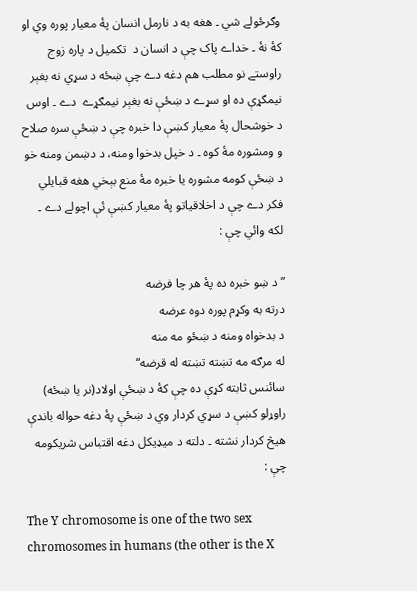وګرځولے شي ۔ هغه به د نارمل انسان پۀ معيار پوره وي او کۀ نۀ ۔ خداے پاک چې د انسان د  تکميل د پاره زوج راوستے نو مطلب هم دغه دے چې ښځه د سړي نه بغېر نيمګړې ده او سړے د ښځې نه بغېر نيمګړے  دے ۔ اوس د خوشحال پۀ معيار کښې دا خبره چې د ښځې سره صلاح و ومشوره مۀ کوه ۔ د خپل بدخوا ومنه، د دښمن ومنه خو د ښځې کومه مشوره يا خبره مۀ منع بېخي هغه قبايلي فکر دے چې د اخلاقياتو پۀ معيار کښې ئې اچولے دے ۔ لکه وائي چې :

”د ښو خبره ده پۀ هر چا فرضه
درته به وکړم پوره دوه عرضه
د بدخواه ومنه د ښځو مه منه
له مرګه مه تښته تښته له قرضه“
سائنس ثابته کړې ده چې کۀ د ښځې اولاد(نر يا ښځه) راوړلو کښې د سړي کردار وي د ښځې پۀ دغه حواله باندې هيڅ کردار نشته ۔ دلته د ميډيکل دغه اقتباس شريکومه چې :

The Y chromosome is one of the two sex chromosomes in humans (the other is the X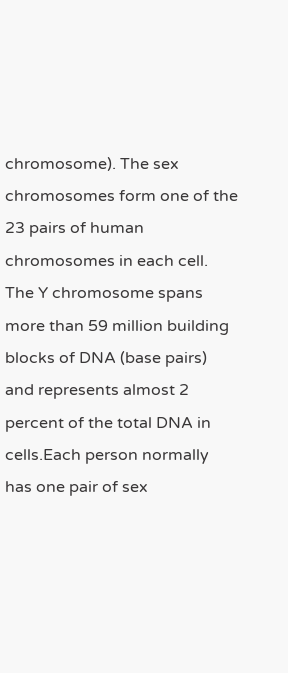chromosome). The sex chromosomes form one of the 23 pairs of human chromosomes in each cell. The Y chromosome spans more than 59 million building blocks of DNA (base pairs) and represents almost 2 percent of the total DNA in cells.Each person normally has one pair of sex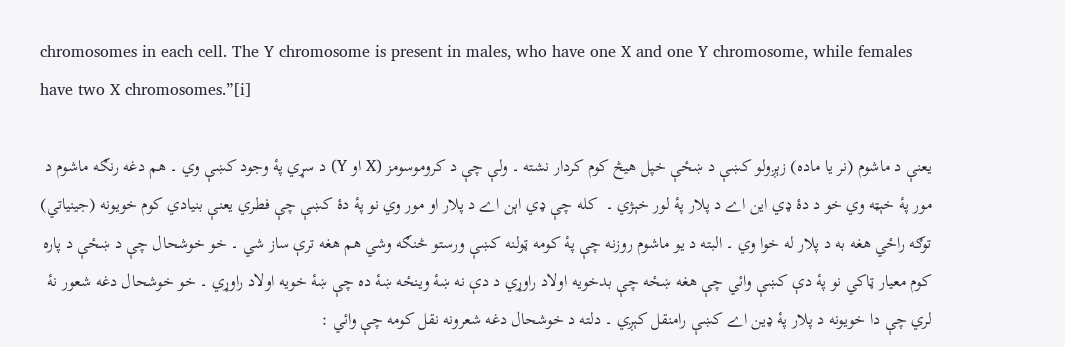chromosomes in each cell. The Y chromosome is present in males, who have one X and one Y chromosome, while females have two X chromosomes.”[i]

يعنې د ماشوم (نر يا ماده) زېږولو کښې د ښځې خپل هيڅ کوم کردار نشته ۔ ولې چې د کروموسومز (X او Y) د سړي پۀ وجود کښې وي ۔ هم دغه رنګه ماشوم د مور پۀ خېټه وي خو د دۀ ډي اين اے د پلار پۀ لور خېژي ۔  کله چې ډي اېن اے د پلار او مور وي نو پۀ دۀ کښې چې فطري يعنې بنيادي کوم خويونه (جينياتي) توګه راځي هغه به د پلار له خوا وي ۔ البته د يو ماشوم روزنه چې پۀ کومه ټولنه کښې ورستو څنګه وشي هم هغه ترې ساز شي ۔ خو خوشحال چې د ښځې د پاره کوم معيار ټاکي نو پۀ دې کښې وائي چې هغه ښځه چې بدخويه اولاد راوړي د دې نه ښۀ وينځه ښۀ ده چې ښۀ خويه اولاد راوړي ۔ خو خوشحال دغه شعور نۀ لري چې دا خويونه د پلار پۀ ډين اے کښې رامنقل کېږي ۔ دلته د خوشحال دغه شعرونه نقل کومه چې وائي :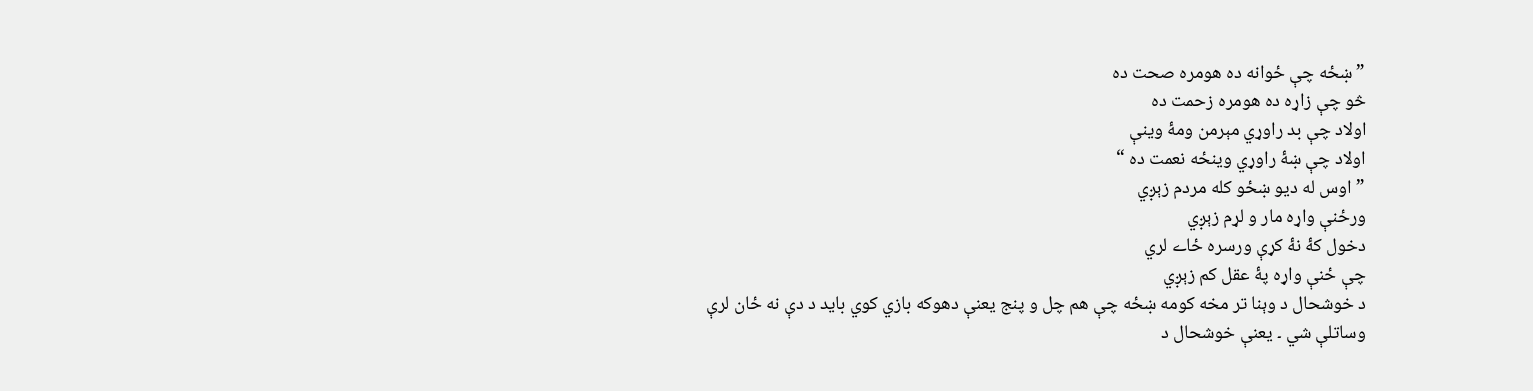”ښځه چې ځوانه ده هومره صحت ده
څو چې زاړه ده هومره زحمت ده
اولاد چې بد راوړي مېرمن ومۀ وينې
اولاد چې ښۀ راوړي وينځه نعمت ده “
”اوس له ديو ښځو کله مردم زېږي
ورځنې واړه مار و لړم زېږي
دخول کۀ نۀ کړې ورسره ځاے لري
چې ځنې واړه پۀ عقل کم زېږي
د خوشحال د وېنا تر مخه کومه ښځه چې هم چل و پنج يعنې دهوکه بازي کوي بايد د دې نه ځان لرې وساتلې شي ۔ يعنې خوشحال د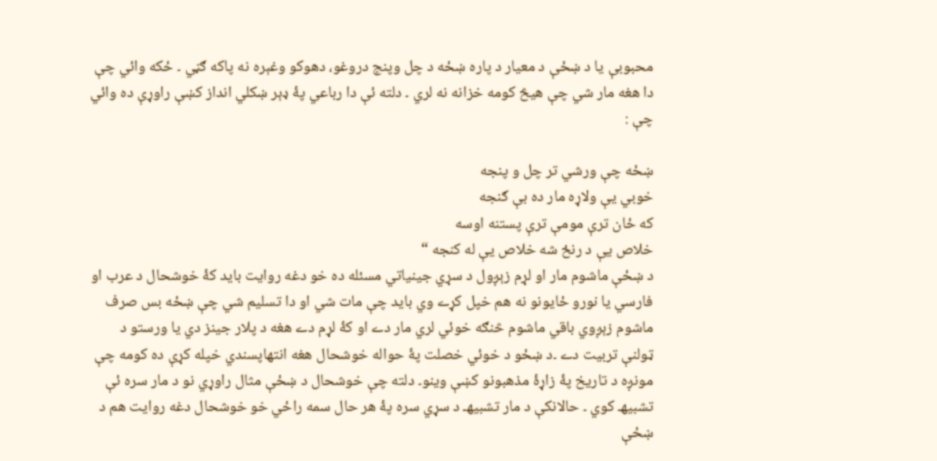محبوبې يا د ښځې د معيار د پاره ښځه د چل وپنج دروغو، دهوکو وغېره نه پاکه ګڼي ۔ ځکه وائي چې دا هغه مار شي چې هيڅ کومه خزانه نه لري ۔ دلته ئې دا رباعي پۀ ډېر ښکلي انداز کښې راوړې ده وائي چې :

ښځه چې ورشي تر چل و پنجه
خوبي يې ولاړه مار ده بې ګنجه
که ځان ترې مومې ترې پستنه اوسه
خلاص يې د رنځ شه خلاص يې له کنجه “
د ښځې ماشوم مار او لړم زېږول د سړي جينياتي مسئله ده خو دغه روايت بايد کۀ خوشحال د عرب او فارسي يا نورو ځايونو نه هم خپل کړے وي بايد چې مات شي او دا تسليم شي چې ښځه بس صرف ماشوم زېږوي باقي ماشوم څنګه خوئي لري مار دے او کۀ لړم دے هغه د پلار جينز دي يا ورستو د ټولنې تربيت دے ۔د ښځو د خوئي خصلت پۀ حواله خوشحال هغه انتهاپسندي خپله کړې ده کومه چې مونږه د تاريخ پۀ زاړۀ مذهبونو کښې وينو۔ دلته چې خوشحال د ښځې مثال راوړي نو د مار سره ئې تشبيهـ کوي ۔ حالانکې د مار تشبيهـ د سړي سره پۀ هر حال سمه راځي خو خوشحال دغه روايت هم د ښځې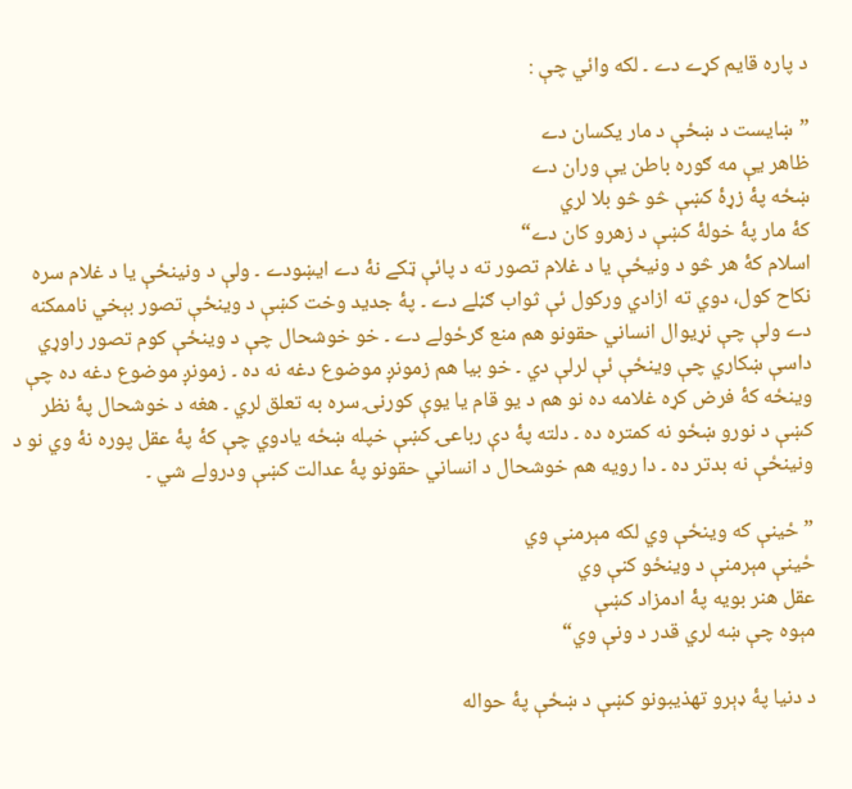د پاره قايم کړے دے ۔ لکه وائي چې :

”ښايست د ښځې د مار يکسان دے
ظاهر يې مه ګوره باطن يې وران دے
ښځه پۀ زړۀ کښې څو څو بلا لري
کۀ مار پۀ خولۀ کښې د زهرو کان دے“
اسلام کۀ هر څو د ونيځې يا د غلام تصور ته د پائې ټکے نۀ دے ايښودے ۔ ولې د ونينځې يا د غلام سره نکاح کول، دوي ته ازادي ورکول ئې ثواب ګڼلے دے ۔ پۀ جديد وخت کښې د وينځې تصور بېخي ناممکنه دے ولې چې نړيوال انساني حقونو هم منع ګرځولے دے ۔ خو خوشحال چې د وينځې کوم تصور راوړي داسې ښکاري چې وينځې ئې لرلې دي ۔ خو بيا هم زمونږ موضوع دغه نه ده ۔ زمونږ موضوع دغه ده چې وينځه کۀ فرض کړه غلامه ده نو هم د يو قام يا يوې کورنۍ سره به تعلق لري ۔ هغه د خوشحال پۀ نظر کښې د نورو ښځو نه کمتره ده ۔ دلته پۀ دې رباعۍ کښې خپله ښځه يادوي چې کۀ پۀ عقل پوره نۀ وي نو د ونينځې نه بدتر ده ۔ دا رويه هم خوشحال د انساني حقونو پۀ عدالت کښې ودرولے شي ۔

”ځينې که وينځې وي لکه مېرمنې وي
ځينې مېرمنې د وينځو کنې وي
عقل هنر بويه پۀ ادمزاد کښې
مېوه چې ښه لري قدر د ونې وي“

د دنيا پۀ ډېرو تهذيبونو کښې د ښځې پۀ حواله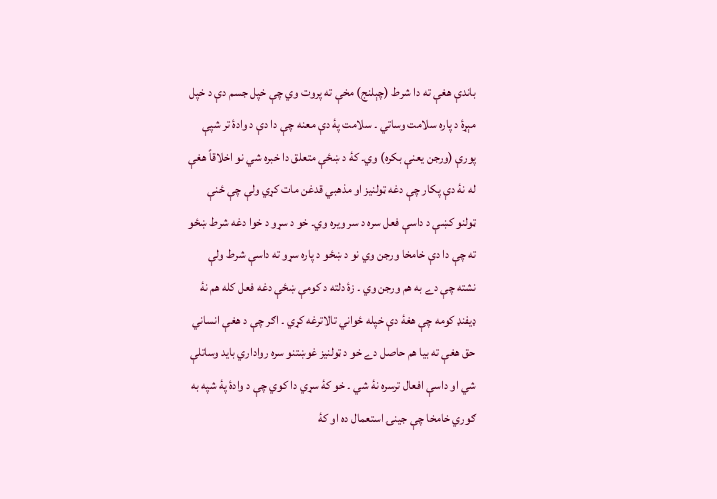باندې هغې ته دا شرط (چېلنج) مخې ته پروت وي چې خپل جسم دې د خپل مېړۀ د پاره سلامت وساتي ۔ سلامت پۀ دې معنه چې دا دې د وادۀ تر شپې پورې (ورجن يعنې بکره) وي۔ کۀ د ښځې متعلق دا خبره شي نو اخلاقاً هغې له نۀ دې پکار چې دغه ټولنيز او مذهبي قدغن مات کړي ولې چې ځنې ټولنو کښې د داسې فعل سره د سر ويره وي۔ خو د سړو د خوا دغه شرط ښځو ته چې دا دې خامخا ورجن وي نو د ښځو د پاره سړو ته داسې شرط ولې نشته چې دے به هم ورجن وي ۔ زۀ دلته د کومې ښځې دغه فعل کله هم نۀ ډيفنډ کومه چې هغۀ دې خپله ځواني تالاترغه کړي ۔ اګر چې د هغې انساني حق هغې ته بيا هم حاصل دے خو د ټولنيز غوښتنو سره رواداري بايد وساتلې شي او داسې افعال ترسره نۀ شي ۔ خو کۀ سړي دا کوي چې د وادۀ پۀ شپه به ګوري خامخا چې جينۍ استعمال ده او کۀ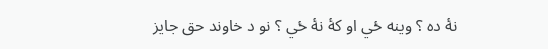نۀ ده ؟ وينه ځي او کۀ نۀ ځي ؟ نو د خاوند حق جايز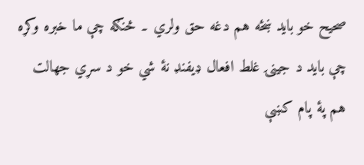صحيح خو بايد ښځه هم دغه حق ولري ۔ څنګه چې ما خبره وکړه چې بايد د جينۍ غلط افعال ډيفنډ نۀ شي خو د سړي جهالت هم پۀ پام کښې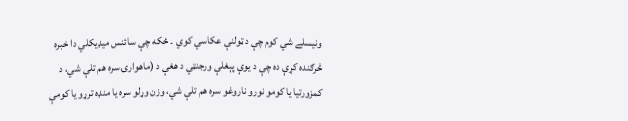ونيسلے شي کوم چې د ټولنې عکاسي کوي ۔ ځکه چې سائنس ميډيکلي دا خبره څرګنده کړې ده چې د يوې پېغلې ورجنټي د هغې د (ماهوارۍ سره هم تلې شي، د کمزورتيا يا کومو نورو ناروغو سره هم تلې شي، وزن وړلو سره يا منډه ترړو يا کومې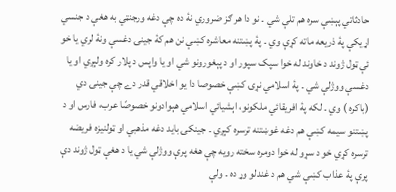حادثاتي پېښې سره هم تلې شي ۔ نو دا هر ګز ضروري نۀ ده چې دغه ورجنټي به هغې د جنسي اړيکې پۀ ذريعه ماته کړې وي ۔ پۀ پښتنه معاشره کښې نن هم کۀ جينۍ دغسې ونۀ لري يا خو ئې ټول ژوند د خاوند له خوا سپک سپور او د پېغورونو شي او يا واپس د پلار کره ولېږي او يا دغسې ووژلې شي ۔ پۀ اسلامي نړۍ کښې خصوصا دا يو اخلاقي قدر دے چې جينۍ دي (باکره ) وي ۔ لکه پۀ افريقائي ملکونو، اېشيائي اسلامي هېوادونو خصوصًا عرب، فارس او د پښتنو سيمه کښې هم دغه غوښتنه ترسره کېږي ۔ جينکۍ بايد دغه مذهبي او ټولنيزه فريضه ترسره کړي خو د سړو له خوا دومره سخته رويه چې هغه پرې ووژلې شي يا د هغې ټول ژوند دې پرې پۀ عذاب کښې شي هم د غندلو وړ ده ۔ ولې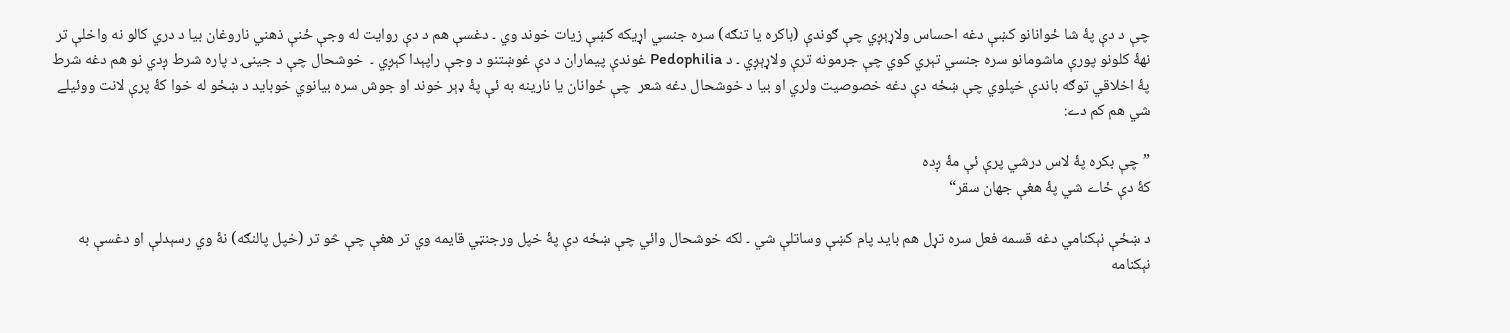چې د دې پۀ شا ځوانانو کښې دغه احساس ولاړېږي چې ګوندې (باکره يا تنګه) سره جنسي اړيکه کښې زيات خوند وي ۔ دغسې هم د دې روايت له وجې ځنې ذهني ناروغان بيا د دري کالو نه واخلې تر نهۀ کلونو پورې ماشومانو سره جنسي تېري کوي چې جرمونه ترې ولاړېږي ۔ د Pedophilia غوندې پيماران د دې غوښتنو د وجې راپېدا کېږي ۔  خوشحال چې د جينۍ د پاره شرط ږدي نو هم دغه شرط پۀ اخلاقي توګه باندې خپلوي چې ښځه دې دغه خصوصيت ولري او بيا د خوشحال دغه شعر  چې ځوانان يا نارينه به ئې پۀ ډېر خوند او جوش سره بيانوي خوبايد د ښځو له خوا کۀ پرې لانت ووئيلے شي هم کم دے:

”چې بکره پۀ لاس درشي پرې ئې مۀ ږده
کۀ دې ځاے شي پۀ هغې جهان سقر“

د ښځې نېکنامي دغه قسمه فعل سره تړل هم بايد پام کښې وساتلې شي ۔ لکه خوشحال وائي چې ښځه دې پۀ خپل ورجنټي قايمه وي تر هغې چې څو تر (خپل پالنګه) نۀ وي رسېدلې او دغسې به نېکنامه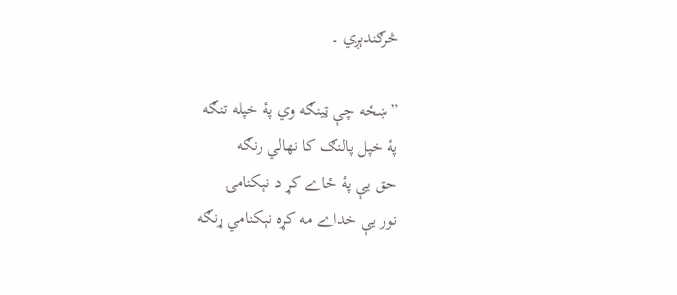څرګندېږي ۔

”ښځه چې ټينګه وي پۀ خپله تنګه
پۀ خپل پالنګ کا نهالي رنګه
حق يې پۀ ځاے کړ د نېکنامۍ
نور يې خداے مه کړه نېکنامي ړنګه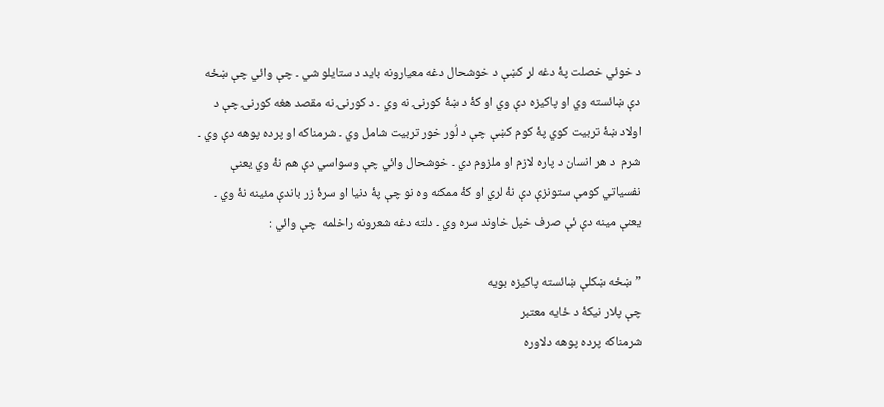د خوئي خصلت پۀ دغه لړ کښې د خوشحال دغه معيارونه بايد د ستايلو شي ۔ چې وائي چې ښځه دې ښائسته وي او پاکيزه دې وي او کۀ د ښۀ کورنۍ نه وي ۔ د کورنۍ نه مقصد هغه کورنۍ چې د اولاد ښۀ تربيت کوي پۀ کوم کښې چې د لُور خور تربيت شامل وي ۔ شرمناکه او پرده پوهه دې وي ۔ شرم  د هر انسان د پاره لازم او ملزوم دي ۔ خوشحال وائي چې وسواسي دې هم نۀ وي يعنې نفسياتي کومې ستونزې دې نۀ لري او کۀ ممکنه وه نو چې پۀ دنيا او سرۀ زر باندې مئينه نۀ وي ۔ يعنې مينه دې ئې صرف خپل خاوند سره وي ۔ دلته دغه شعرونه راخلمه  چې وائي :

”ښځه ښکلې ښائسته پاکيزه بويه
چې پلار نيکۀ د ځايه معتبر
شرمناکه پرده پوهه دلاوره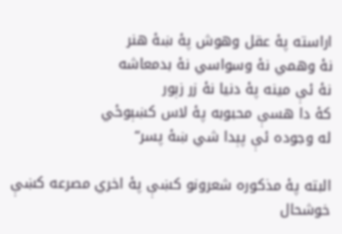اراسته پۀ عقل وهوش پۀ ښۀ هنر
نۀ وهمي نۀ وسواسي نۀ بدمعاشه
نۀ ئې مينه پۀ دنيا نۀ زر زېور
کۀ دا هسې محبوبه پۀ لاس کښېوځي
له وجوده ئې پېدا شي ښۀ پسر“

البته پۀ مذکوره شعرونو کښې پۀ اخري مصرعه کښې خوشحال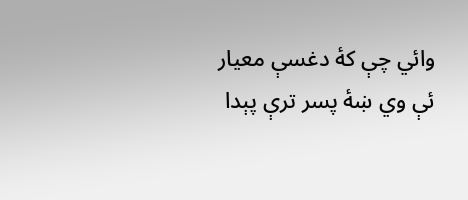وائي چې کۀ دغسې معيار ئې وي ښۀ پسر ترې پېدا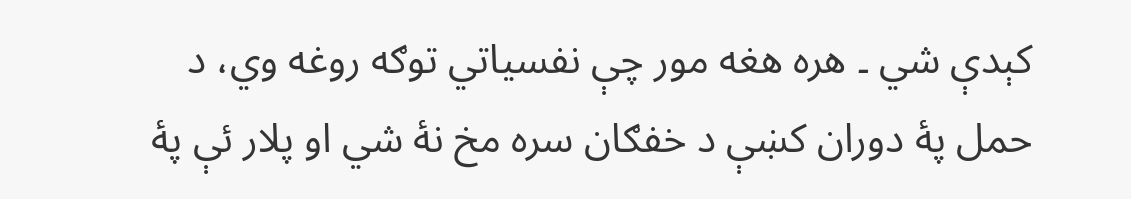کېدې شي ۔ هره هغه مور چې نفسياتي توګه روغه وي، د حمل پۀ دوران کښې د خفګان سره مخ نۀ شي او پلار ئې پۀ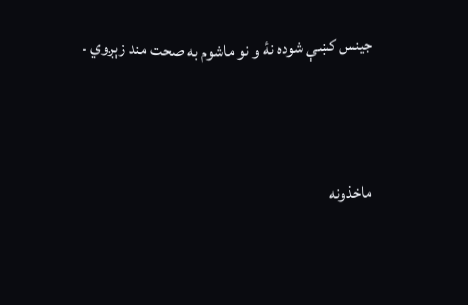جينس کښې شوده نۀ و نو ماشوم به صحت مند زېږوي ۔



ماخذونه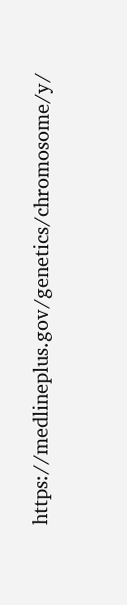https://medlineplus.gov/genetics/chromosome/y/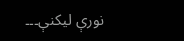نورې ليکنې۔۔۔